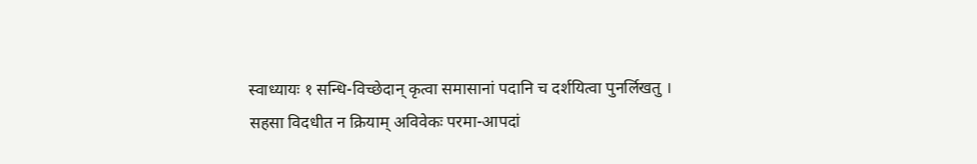स्वाध्यायः १ सन्धि-विच्छेदान् कृत्वा समासानां पदानि च दर्शयित्वा पुनर्लिखतु ।
सहसा विदधीत न क्रियाम् अविवेकः परमा-आपदां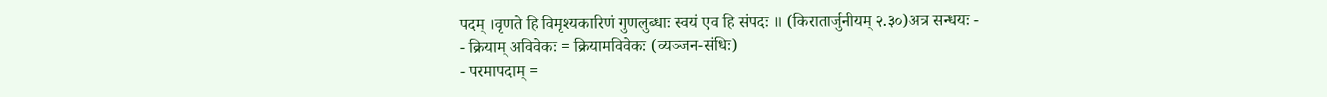पदम् ।वृणते हि विमृश्यकारिणं गुणलुब्धाः स्वयं एव हि संपदः ॥ (किरातार्जुनीयम् २.३०)अत्र सन्धयः -
- क्रियाम् अविवेकः = क्रियामविवेकः (व्यञ्जन-संधिः)
- परमापदाम् =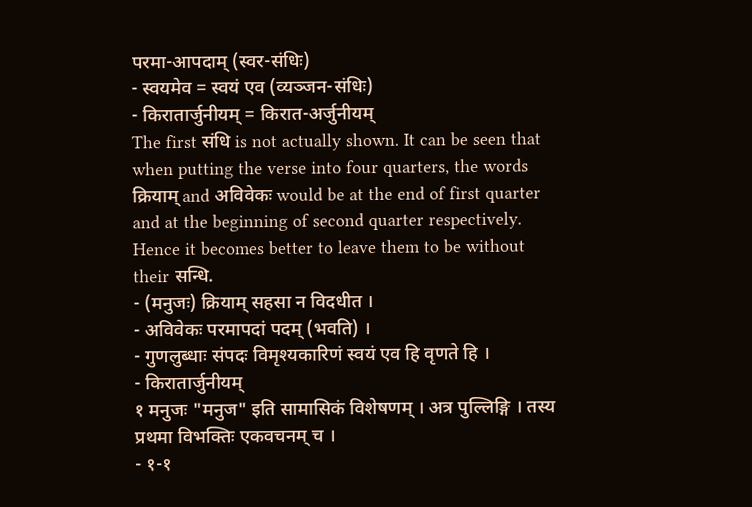परमा-आपदाम् (स्वर-संधिः)
- स्वयमेव = स्वयं एव (व्यञ्जन-संधिः)
- किरातार्जुनीयम् = किरात-अर्जुनीयम्
The first संधि is not actually shown. It can be seen that when putting the verse into four quarters, the words क्रियाम् and अविवेकः would be at the end of first quarter and at the beginning of second quarter respectively. Hence it becomes better to leave them to be without their सन्धि.
- (मनुजः) क्रियाम् सहसा न विदधीत ।
- अविवेकः परमापदां पदम् (भवति) ।
- गुणलुब्धाः संपदः विमृश्यकारिणं स्वयं एव हि वृणते हि ।
- किरातार्जुनीयम्
१ मनुजः "मनुज" इति सामासिकं विशेषणम् । अत्र पुल्लिङ्गि । तस्य प्रथमा विभक्तिः एकवचनम् च ।
- १-१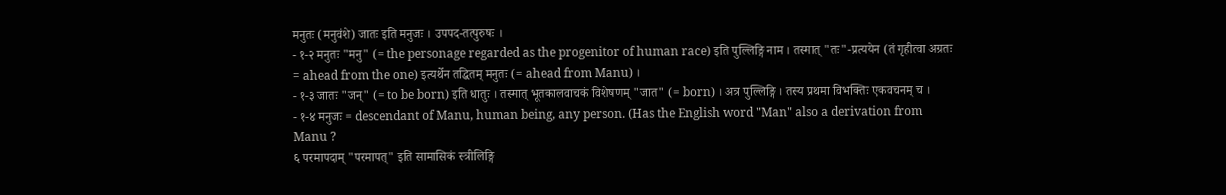मनुतः (मनुवंशे) जातः इति मनुजः । उपपद-तत्पुरुषः ।
- १-२ मनुतः "मनु" (= the personage regarded as the progenitor of human race) इति पुल्लिङ्गि नाम । तस्मात् "तः"-प्रत्ययेन (तं गृहीत्वा अग्रतः = ahead from the one) इत्यर्थेन तद्धितम् मनुतः (= ahead from Manu) ।
- १-३ जातः "जन्" (= to be born) इति धातुः । तस्मात् भूतकालवाचकं विशेषणम् "जात" (= born) । अत्र पुल्लिङ्गि । तस्य प्रथमा विभक्तिः एकवचनम् च ।
- १-४ मनुजः = descendant of Manu, human being, any person. (Has the English word "Man" also a derivation from Manu ?
६ परमापदाम् "परमापत्" इति सामासिकं स्त्रीलिङ्गि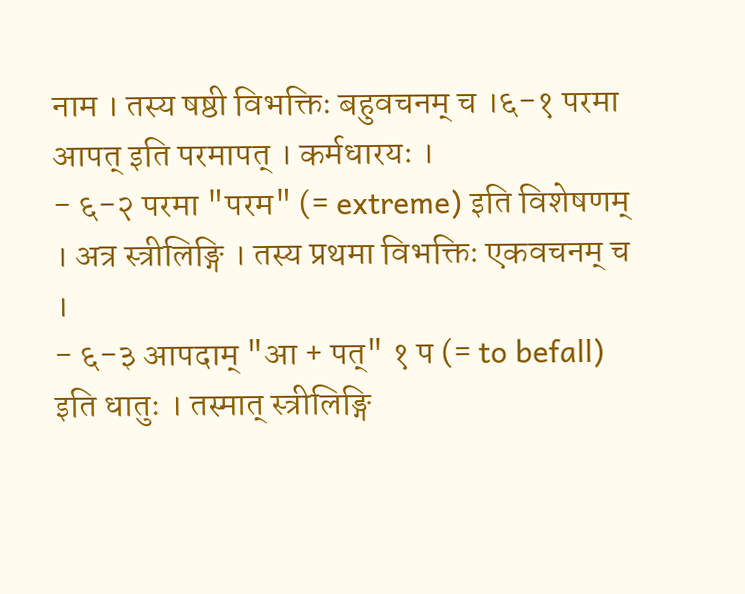नाम । तस्य षष्ठी विभक्तिः बहुवचनम् च ।६-१ परमा आपत् इति परमापत् । कर्मधारयः ।
- ६-२ परमा "परम" (= extreme) इति विशेषणम् । अत्र स्त्रीलिङ्गि । तस्य प्रथमा विभक्तिः एकवचनम् च ।
- ६-३ आपदाम् "आ + पत्" १ प (= to befall) इति धातुः । तस्मात् स्त्रीलिङ्गि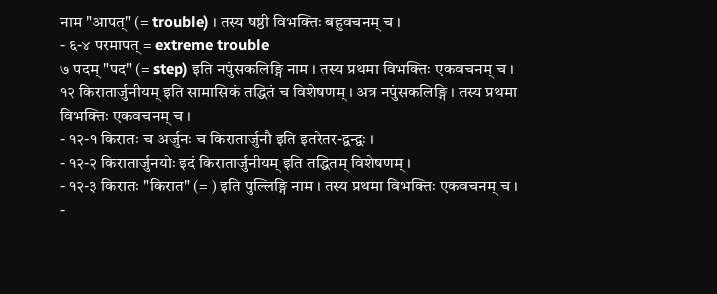नाम "आपत्" (= trouble) । तस्य षष्ठी विभक्तिः बहुवचनम् च ।
- ६-४ परमापत् = extreme trouble
७ पदम् "पद" (= step) इति नपुंसकलिङ्गि नाम । तस्य प्रथमा विभक्तिः एकवचनम् च ।
१२ किरातार्जुनीयम् इति सामासिकं तद्धितं च विशेषणम् । अत्र नपुंसकलिङ्गि । तस्य प्रथमा विभक्तिः एकवचनम् च ।
- १२-१ किरातः च अर्जुनः च किरातार्जुनौ इति इतरेतर-द्वन्द्वः ।
- १२-२ किरातार्जुनयोः इदं किरातार्जुनीयम् इति तद्धितम् विशेषणम् ।
- १२-३ किरातः "किरात" (= ) इति पुल्लिङ्गि नाम । तस्य प्रथमा विभक्तिः एकवचनम् च ।
-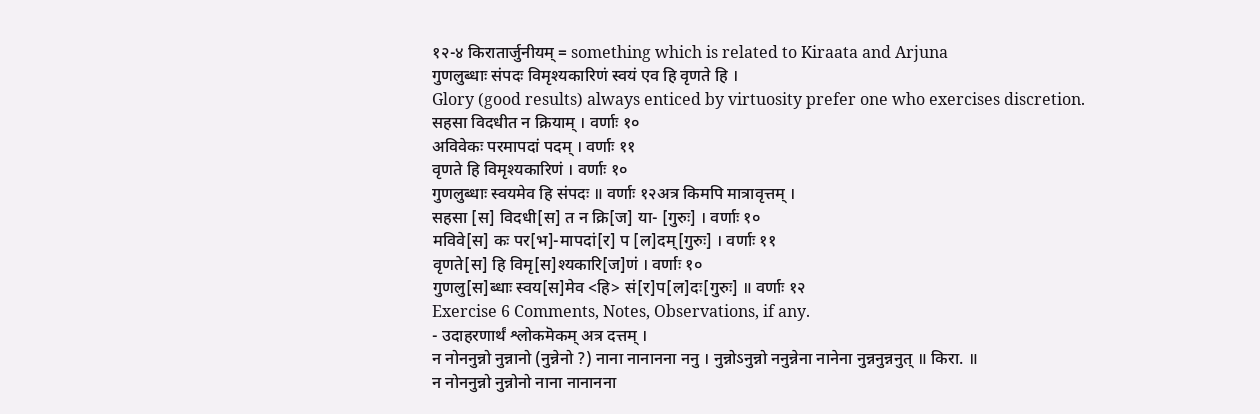१२-४ किरातार्जुनीयम् = something which is related to Kiraata and Arjuna
गुणलुब्धाः संपदः विमृश्यकारिणं स्वयं एव हि वृणते हि ।
Glory (good results) always enticed by virtuosity prefer one who exercises discretion.
सहसा विदधीत न क्रियाम् । वर्णाः १०
अविवेकः परमापदां पदम् । वर्णाः ११
वृणते हि विमृश्यकारिणं । वर्णाः १०
गुणलुब्धाः स्वयमेव हि संपदः ॥ वर्णाः १२अत्र किमपि मात्रावृत्तम् ।
सहसा [स] विदधी[स] त न क्रि[ज] या- [गुरुः] । वर्णाः १०
मविवे[स] कः पर[भ]-मापदां[र] प [ल]दम्[गुरुः] । वर्णाः ११
वृणते[स] हि विमृ[स]श्यकारि[ज]णं । वर्णाः १०
गुणलु[स]ब्धाः स्वय[स]मेव <हि> सं[र]प[ल]दः[गुरुः] ॥ वर्णाः १२
Exercise 6 Comments, Notes, Observations, if any.
- उदाहरणार्थं श्लोकमॆकम् अत्र दत्तम् ।
न नोननुन्नो नुन्नानो (नुन्नेनो ?) नाना नानानना ननु । नुन्नोऽनुन्नो ननुन्नेना नानेना नुन्ननुन्ननुत् ॥ किरा. ॥
न नोननुन्नो नुन्नोनो नाना नानानना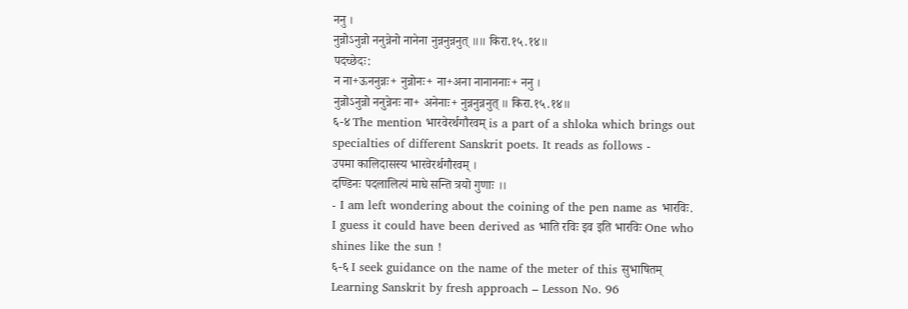ननु ।
नुन्नोऽनुन्नो ननुन्नेनो नानेना नुन्ननुन्ननुत् ॥॥ किरा.१५.१४॥
पदच्छेदः:
न ना+ऊननुन्नः+ नुन्नोनः+ ना+अना नानाननाः+ ननु ।
नुन्नोऽनुन्नो ननुन्नेनः ना+ अनेनाः+ नुन्ननुन्ननुत् ॥ किरा.१५.१४॥
६-४ The mention भारवेरर्थगौरवम् is a part of a shloka which brings out specialties of different Sanskrit poets. It reads as follows -
उपमा कालिदासस्य भारवेरर्थगौरवम् ।
दण्डिनः पदलालित्यं माघे सन्ति त्रयो गुणाः ।।
- I am left wondering about the coining of the pen name as भारविः. I guess it could have been derived as भाति रविः इव इति भारविः One who shines like the sun !
६-६ I seek guidance on the name of the meter of this सुभाषितम्
Learning Sanskrit by fresh approach – Lesson No. 96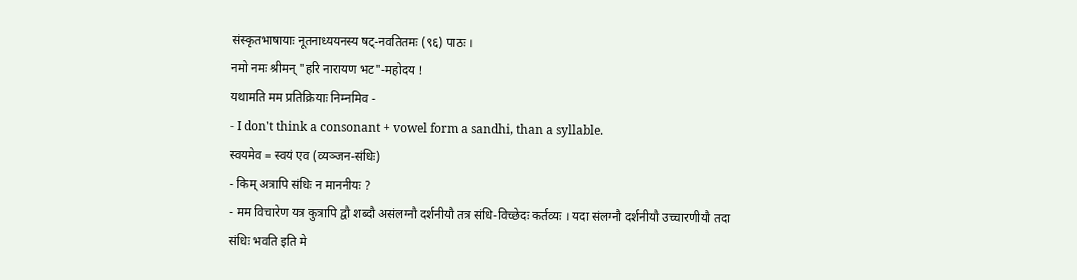संस्कृतभाषायाः नूतनाध्ययनस्य षट्-नवतितमः (९६) पाठः ।
नमो नमः श्रीमन् "हरि नारायण भट"-महोदय !
यथामति मम प्रतिक्रियाः निम्नमिव -
- I don't think a consonant + vowel form a sandhi, than a syllable.
स्वयमेव = स्वयं एव (व्यञ्जन-संधिः)
- किम् अत्रापि संधिः न माननीयः ?
- मम विचारेण यत्र कुत्रापि द्वौ शब्दौ असंलग्नौ दर्शनीयौ तत्र संधि-विच्छेदः कर्तव्यः । यदा संलग्नौ दर्शनीयौ उच्चारणीयौ तदा संधिः भवति इति मे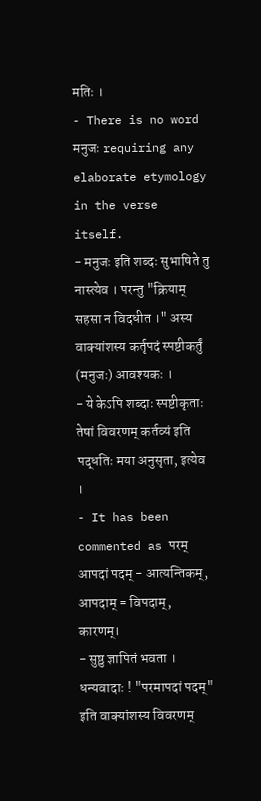मतिः ।
- There is no word मनुजः requiring any elaborate etymology in the verse itself.
- मनुजः इति शब्दः सुभाषिते तु नास्त्येव । परन्तु "क्रियाम् सहसा न विदधीत ।" अस्य वाक्यांशस्य कर्तृपदं स्पष्टीकर्तुं (मनुजः) आवश्यकः ।
- ये केऽपि शब्दाः स्पष्टीकृताः तेषां विवरणम् कर्तव्यं इति पद्धतिः मया अनुसृता, इत्येव ।
- It has been commented as परम् आपदां पदम् - आत्यन्तिकम्, आपदाम् = विपदाम्, कारणम्।
- सुष्ठु ज्ञापितं भवता । धन्यवादाः ! "परमापदां पदम्" इति वाक्यांशस्य विवरणम्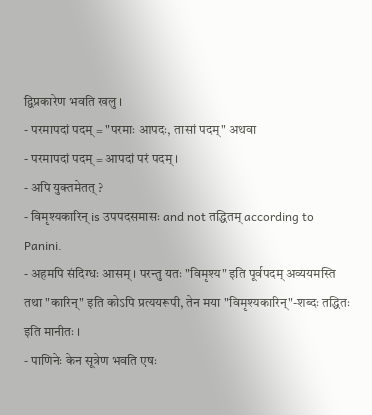द्विप्रकारेण भवति खलु ।
- परमापदां पदम् = "परमाः आपदः, तासां पदम्" अथवा
- परमापदां पदम् = आपदां परं पदम् ।
- अपि युक्तमेतत् ?
- विमृश्यकारिन् is उपपदसमासः and not तद्धितम् according to Panini.
- अहमपि संदिग्धः आसम् । परन्तु यतः "विमृश्य" इति पूर्वपदम् अव्ययमस्ति तथा "कारिन्" इति कोऽपि प्रत्ययरूपी, तेन मया "विमृश्यकारिन्"-शब्दः तद्धितः इति मानीतः ।
- पाणिनेः केन सूत्रेण भवति एषः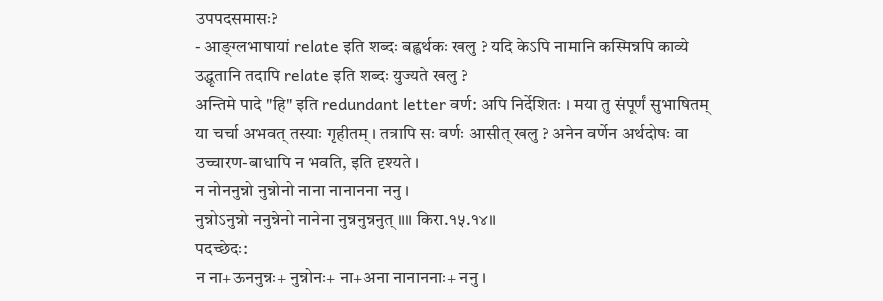उपपदसमासः?
- आङ्ग्लभाषायां relate इति शब्दः बह्वर्थकः खलु ? यदि केऽपि नामानि कस्मिन्नपि काव्ये उद्धृतानि तदापि relate इति शब्दः युज्यते खलु ?
अन्तिमे पादे "हि" इति redundant letter वर्ण: अपि निर्देशितः । मया तु संपूर्णं सुभाषितम् या चर्चा अभवत् तस्याः गृहीतम् । तत्रापि सः वर्णः आसीत् खलु ? अनेन वर्णेन अर्थदोषः वा उच्चारण-बाधापि न भवति, इति दृश्यते ।
न नोननुन्नो नुन्नोनो नाना नानानना ननु ।
नुन्नोऽनुन्नो ननुन्नेनो नानेना नुन्ननुन्ननुत् ॥॥ किरा.१५.१४॥
पदच्छेदः:
न ना+ऊननुन्नः+ नुन्नोनः+ ना+अना नानाननाः+ ननु ।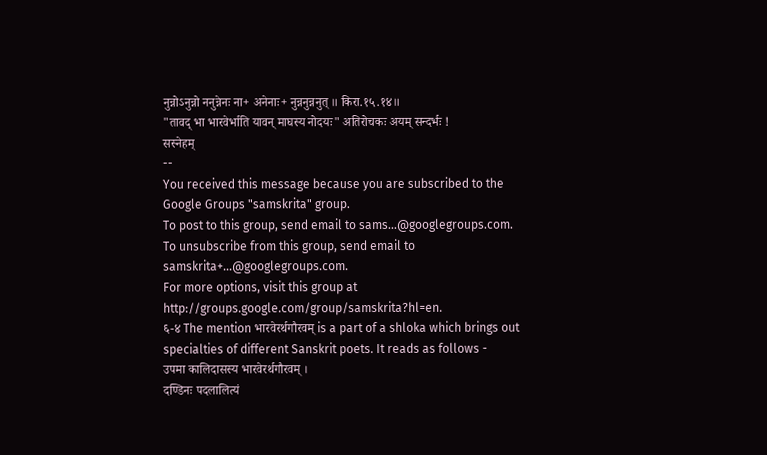नुन्नोऽनुन्नो ननुन्नेनः ना+ अनेनाः+ नुन्ननुन्ननुत् ॥ किरा.१५.१४॥
"तावद् भा भारवेर्भाति यावन् माघस्य नोदयः" अतिरोचकः अयम् सन्दर्भः !
सस्नेहम्
--
You received this message because you are subscribed to the Google Groups "samskrita" group.
To post to this group, send email to sams...@googlegroups.com.
To unsubscribe from this group, send email to samskrita+...@googlegroups.com.
For more options, visit this group at http://groups.google.com/group/samskrita?hl=en.
६-४ The mention भारवेरर्थगौरवम् is a part of a shloka which brings out specialties of different Sanskrit poets. It reads as follows -
उपमा कालिदासस्य भारवेरर्थगौरवम् ।
दण्डिनः पदलालित्यं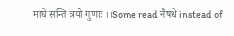माघे सन्ति त्रयो गुणाः ।।Some read नैषधे instead of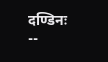दण्डिनः
--